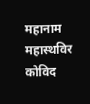महानाम महास्थविर कोविद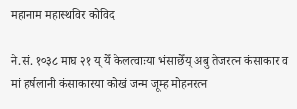महानाम महास्थविर कोविद

ने.सं. १०३८ माघ २१ य् येँ केलत्वाःया भंसाछेँय् अबु तेजरत्न कंसाकार व मां हर्षलानी कंसाकारया कोखं जन्म जूम्ह मोहनरत्न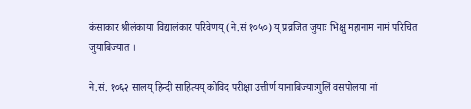कंसाकार श्रीलंकाया विद्यालंकार परिवेणय् (ने.सं १०५०) य् प्रव्रजित जुयाः भिक्षु महानाम नामं परिचित जुयाबिज्यात ।

ने.सं. १०६२ सालय् हिन्दी साहित्यय् कोविद परीक्षा उत्तीर्ण यानाबिज्याःगुलिं वसपोलया नां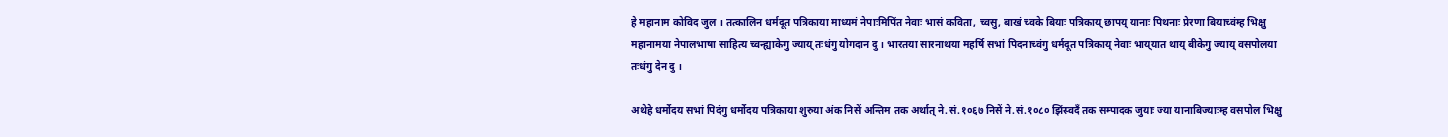हे महानाम कोविद जुल । तत्कालिन धर्मदूत पत्रिकाया माध्यमं नेपाःमिपिंत नेवाः भासं कविता, च्वसु, बाखं च्वके बियाः पत्रिकाय् छापय् यानाः पिथनाः प्रेरणा बियाच्वंम्ह भिक्षु महानामया नेपालभाषा साहित्य च्वन्ह्याकेगु ज्याय् तःधंगु योगदान दु । भारतया सारनाथया महर्षि सभां पिदनाच्वंगु धर्मदूत पत्रिकाय् नेवाः भाय्‌यात थाय् बीकेगु ज्याय् वसपोलया तःधंगु देन दु ।

अथेहे धर्मोदय सभां पिदंगु धर्मोदय पत्रिकाया शुरुया अंक निसें अन्तिम तक अर्थात् ने.सं.१०६७ निसें ने.सं.१०८० झिंस्वदँ तक सम्पादक जुयाः ज्या यानाबिज्याःम्ह वसपोल भिक्षु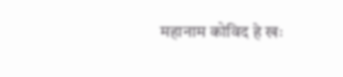महानाम कोविद हे खः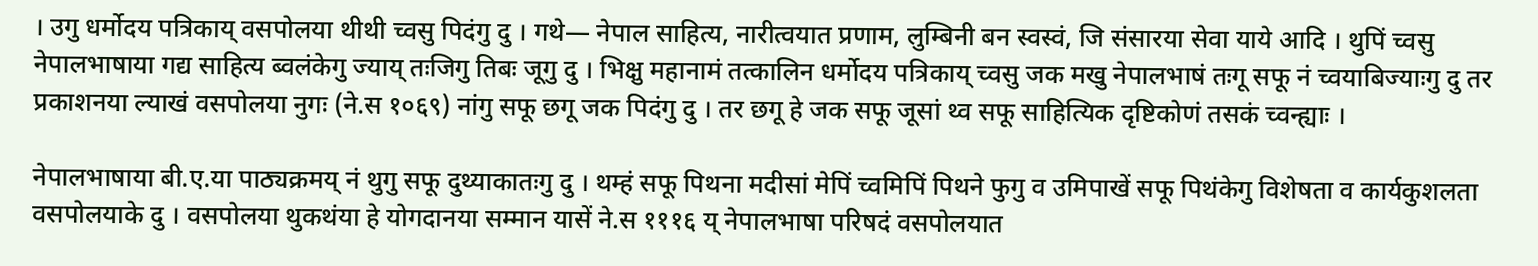। उगु धर्मोदय पत्रिकाय् वसपोलया थीथी च्वसु पिदंगु दु । गथे— नेपाल साहित्य, नारीत्वयात प्रणाम, लुम्बिनी बन स्वस्वं, जि संसारया सेवा याये आदि । थुपिं च्वसु नेपालभाषाया गद्य साहित्य ब्वलंकेगु ज्याय् तःजिगु तिबः जूगु दु । भिक्षु महानामं तत्कालिन धर्मोदय पत्रिकाय् च्वसु जक मखु नेपालभाषं तःगू सफू नं च्वयाबिज्याःगु दु तर प्रकाशनया ल्याखं वसपोलया नुगः (ने.स १०६९) नांगु सफू छगू जक पिदंगु दु । तर छगू हे जक सफू जूसां थ्व सफू साहित्यिक दृष्टिकोणं तसकं च्वन्ह्याः ।

नेपालभाषाया बी.ए.या पाठ्यक्रमय् नं थुगु सफू दुथ्याकातःगु दु । थम्हं सफू पिथना मदीसां मेपिं च्वमिपिं पिथने फुगु व उमिपाखें सफू पिथंकेगु विशेषता व कार्यकुशलता वसपोलयाके दु । वसपोलया थुकथंया हे योगदानया सम्मान यासें ने.स १११६ य् नेपालभाषा परिषदं वसपोलयात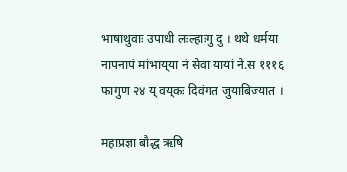भाषाथुवाः उपाधी लःल्हाःगु दु । थथे धर्मया नापनापं मांभाय्‌या नं सेवा यायां ने.स १११६ फागुण २४ य् वय्‌कः दिवंगत जुयाबिज्यात ।

महाप्रज्ञा बौद्ध ऋषि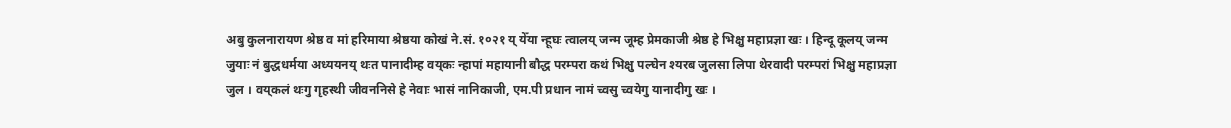अबु कुलनारायण श्रेष्ठ व मां हरिमाया श्रेष्ठया कोखं ने.सं. १०२१ य् येँया न्हूघः त्वालय् जन्म जूम्ह प्रेमकाजी श्रेष्ठ हे भिक्षु महाप्रज्ञा खः । हिन्दू कूलय् जन्म जुयाः नं बुद्धधर्मया अध्ययनय् थःत पानादीम्ह वय्‌कः न्हापां महायानी बौद्ध परम्परा कथं भिक्षु पल्घेन श्यरब जुलसा लिपा थेरवादी परम्परां भिक्षु महाप्रज्ञा जुल । वय्‌कलं थःगु गृहस्थी जीवननिसे हे नेवाः भासं नानिकाजी, एम.पी प्रधान नामं च्वसु च्वयेगु यानादीगु खः ।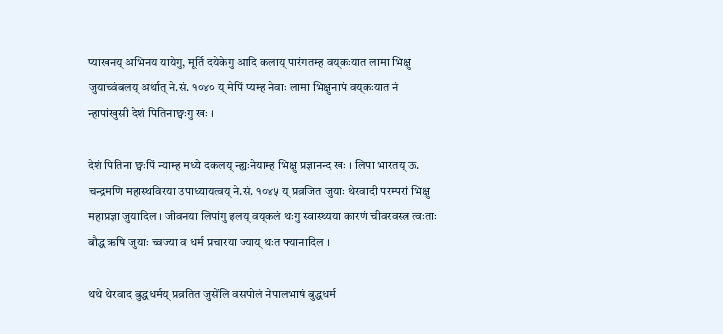प्याखनय् अभिनय यायेगु, मूर्ति दयेकेगु आदि कलाय् पारंगतम्ह वय्‌कःयात लामा भिक्षु जुयाच्वंबलय् अर्थात् ने.सं. १०४० य् मेपिं प्यम्ह नेवाः लामा भिक्षुनापं वय्‌कःयात नं न्हापांखुसी देशं पितिनाछ्वःगु खः ।

देशं पितिना छ्वःपिं न्याम्ह मध्ये दकलय् न्ह्यःनेयाम्ह भिक्षु प्रज्ञानन्द खः । लिपा भारतय् ऊ. चन्द्रमणि महास्थविरया उपाध्यायत्वय् ने.सं. १०४५ य् प्रव्रजित जुयाः थेरवादी परम्परां भिक्षु महाप्रज्ञा जुयादिल । जीवनया लिपांगु इलय् वय्‌कलं थःगु स्वास्थ्यया कारणं चीवरवस्त्र त्वःताः बौद्ध ऋषि जुयाः च्वज्या व धर्म प्रचारया ज्याय् थःत फ्यानादिल ।

थथे थेरवाद बुद्धधर्मय् प्रव्रतित जुसेंलि वसपोलं नेपालभाषं बुद्धधर्म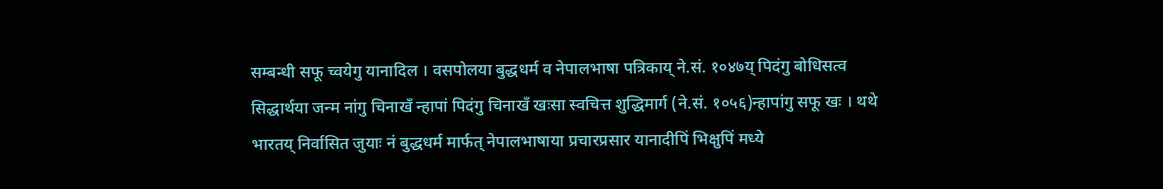सम्बन्धी सफू च्वयेगु यानादिल । वसपोलया बुद्धधर्म व नेपालभाषा पत्रिकाय् ने.सं. १०४७य् पिदंगु बोधिसत्व सिद्धार्थया जन्म नांगु चिनाखँ न्हापां पिदंगु चिनाखँ खःसा स्वचित्त शुद्धिमार्ग (ने.सं. १०५६)न्हापांगु सफू खः । थथे भारतय् निर्वासित जुयाः नं बुद्धधर्म मार्फत् नेपालभाषाया प्रचारप्रसार यानादीपिं भिक्षुपिं मध्ये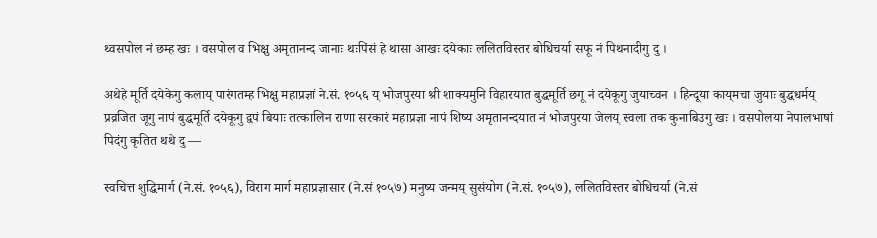थ्वसपोल नं छम्ह खः । वसपोल व भिक्षु अमृतानन्द जानाः थःपिंसं हे थासा आखः दयेकाः ललितविस्तर बोधिचर्या सफू नं पिथनादीगु दु ।

अथेहे मूर्ति दयेकेगु कलाय् पारंगतम्ह भिक्षु महाप्रज्ञां ने.सं. १०५६ य् भोजपुरया श्री शाक्यमुनि विहारयात बुद्धमूर्ति छगू नं दयेकूगु जुयाच्वन । हिन्दूया काय्‌मचा जुयाः बुद्धधर्मय् प्रव्रजित जूगु नापं बुद्धमूर्ति दयेकूगु द्वपं बियाः तत्कालिन राणा सरकारं महाप्रज्ञा नापं शिष्य अमृतानन्दयात नं भोजपुरया जेलय् स्वला तक कुनाबिउगु खः । वसपोलया नेपालभाषां पिदंगु कृतित थथे दु —

स्वचित्त शुद्धिमार्ग (ने.सं. १०५६), विराग मार्ग महाप्रज्ञासार (ने.सं १०५७) मनुष्य जन्मय् सुसंयोग (ने.सं. १०५७), ललितविस्तर बोधिचर्या (ने.सं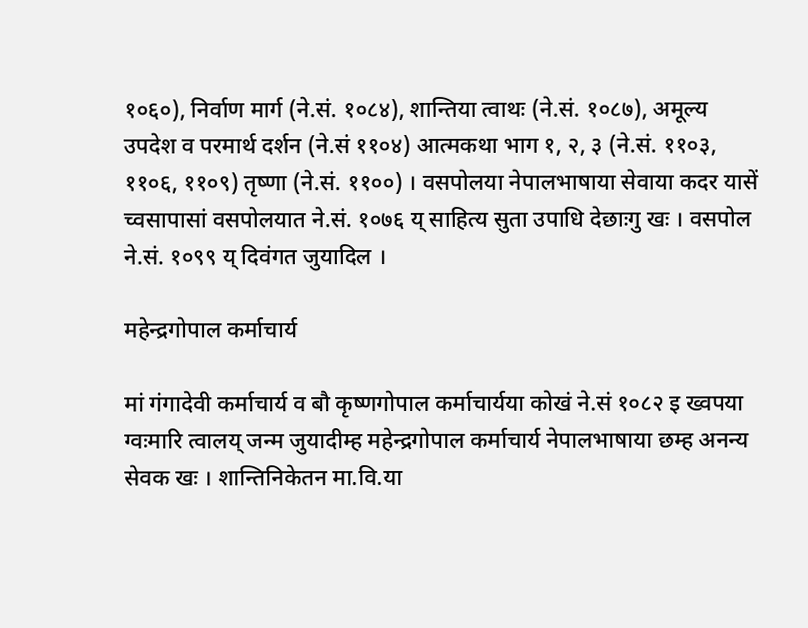१०६०), निर्वाण मार्ग (ने.सं. १०८४), शान्तिया त्वाथः (ने.सं. १०८७), अमूल्य उपदेश व परमार्थ दर्शन (ने.सं ११०४) आत्मकथा भाग १, २, ३ (ने.सं. ११०३, ११०६, ११०९) तृष्णा (ने.सं. ११००) । वसपोलया नेपालभाषाया सेवाया कदर यासें च्वसापासां वसपोलयात ने.सं. १०७६ य् साहित्य सुता उपाधि देछाःगु खः । वसपोल ने.सं. १०९९ य् दिवंगत जुयादिल ।

महेन्द्रगोपाल कर्माचार्य

मां गंगादेवी कर्माचार्य व बौ कृष्णगोपाल कर्माचार्यया कोखं ने.सं १०८२ इ ख्वपया ग्वःमारि त्वालय् जन्म जुयादीम्ह महेन्द्रगोपाल कर्माचार्य नेपालभाषाया छम्ह अनन्य सेवक खः । शान्तिनिकेतन मा.वि.या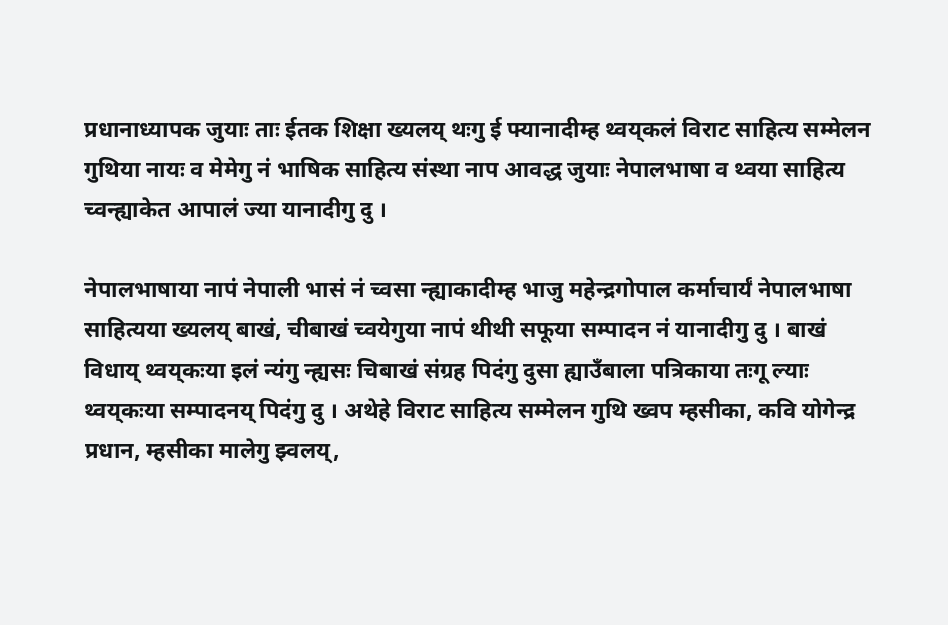प्रधानाध्यापक जुयाः ताः ईतक शिक्षा ख्यलय् थःगु ई फ्यानादीम्ह थ्वय्‌कलं विराट साहित्य सम्मेलन गुथिया नायः व मेमेगु नं भाषिक साहित्य संस्था नाप आवद्ध जुयाः नेपालभाषा व थ्वया साहित्य च्वन्ह्याकेत आपालं ज्या यानादीगु दु ।

नेपालभाषाया नापं नेपाली भासं नं च्वसा न्ह्याकादीम्ह भाजु महेन्द्रगोपाल कर्माचार्यं नेपालभाषा साहित्यया ख्यलय् बाखं, चीबाखं च्वयेगुया नापं थीथी सफूया सम्पादन नं यानादीगु दु । बाखं विधाय् थ्वय्‌कःया इलं न्यंगु न्ह्यसः चिबाखं संग्रह पिदंगु दुसा ह्याउँबाला पत्रिकाया तःगू ल्याः थ्वय्‌कःया सम्पादनय् पिदंगु दु । अथेहे विराट साहित्य सम्मेलन गुथि ख्वप म्हसीका, कवि योगेन्द्र प्रधान, म्हसीका मालेगु झ्वलय्,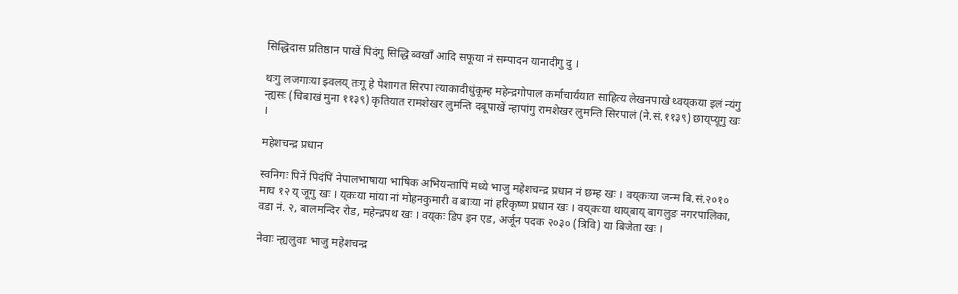सिद्धिदास प्रतिष्ठान पाखें पिदंगु सिद्धि ब्वखाँ आदि सफूया नं सम्पादन यानादीगु दु ।

थःगु लजगाःया झ्वलय् तःगू हे पेशागत सिरपा त्याकादीधुंकूम्ह महेन्द्रगोपाल कर्माचार्ययात साहित्य लेखनपाखे थ्वय्‌कया इलं न्यंगु न्ह्यसः (चिबाखं मुना ११३९) कृतियात रामशेखर लुमन्ति दबूपाखें न्हापांगु रामशेखर लुमन्ति सिरपालं (ने.सं.११३९) छाय्‌प्यूगु खः ।

महेशचन्द्र प्रधान

स्वनिगः पिनें पिदंपिं नेपालभाषाया भाषिक अभियन्तापिं मध्ये भाजु महेशचन्द्र प्रधान नं छम्ह खः । वय्‌कःया जन्म बि.सं.२०१० माघ १२ य् जूगु खः । य्‌कःया मांया नां मोहनकुमारी व बाःया नां हरिकृष्ण प्रधान खः । वय्‌कःया थाय्‌बाय् बागलुङ नगरपालिका, वडा नं. २, बालमन्दिर रोड, महेन्द्रपथ खः । वय्‌कः डिप इन एड, अर्जून पदक २०३० (त्रिवि) या बिजेता खः ।

नेवाः न्ह्यलुवाः भाजु महेशचन्द्र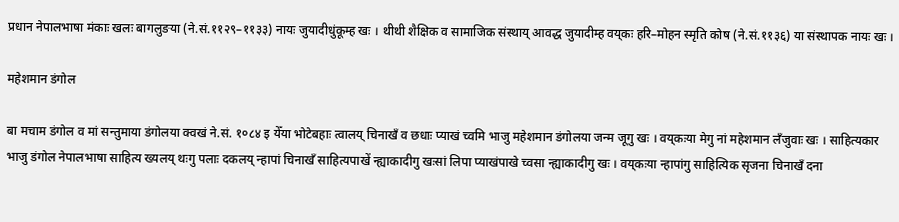प्रधान नेपालभाषा मंकाः खलः बागलुङया (ने.सं.११२९–११३३) नायः जुयादीधुंकूम्ह खः । थीथी शैक्षिक व सामाजिक संस्थाय् आवद्ध जुयादीम्ह वय्‌कः हरि–मोहन स्मृति कोष (ने.सं.११३६) या संस्थापक नायः खः ।

महेशमान डंगोल

बा मचाम डंगोल व मां सन्तुमाया डंगोलया क्वखं ने.सं. १०८४ इ येँया भोटेबहाः त्वालय् चिनाखँ व छधाः प्याखं च्वमि भाजु महेशमान डंगोलया जन्म जूगु खः । वय्‌कःया मेगु नां महेशमान लँजुवाः खः । साहित्यकार भाजु डंगोल नेपालभाषा साहित्य ख्यलय् थःगु पलाः दकलय् न्हापां चिनाखँ साहित्यपाखें न्ह्याकादीगु खःसां लिपा प्याखंपाखे च्वसा न्ह्याकादीगु खः । वय्‌कःया न्हापांगु साहित्यिक सृजना चिनाखँ दना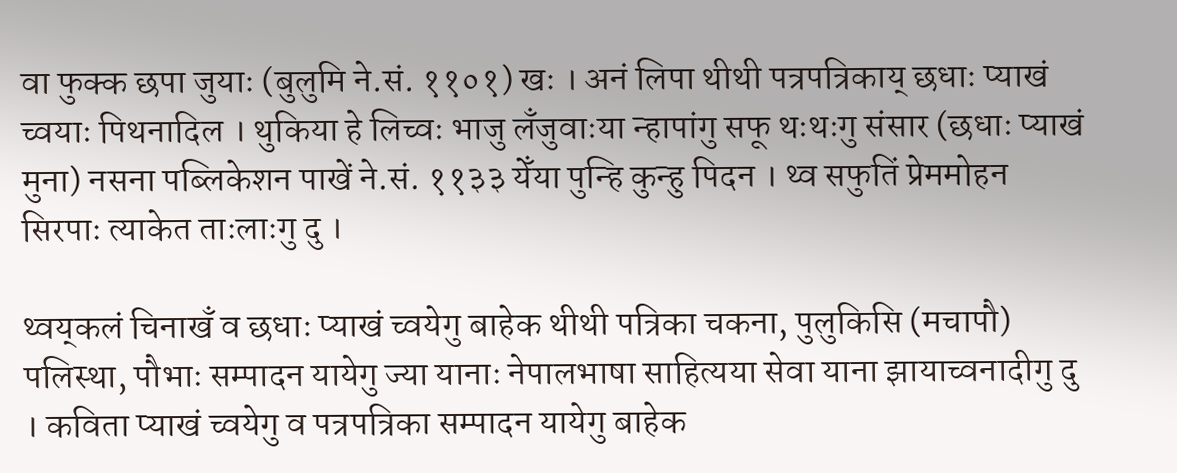वा फुक्क छपा जुयाः (बुलुमि ने.सं. ११०१) खः । अनं लिपा थीथी पत्रपत्रिकाय् छधाः प्याखं च्वयाः पिथनादिल । थुकिया हे लिच्वः भाजु लँजुवाःया न्हापांगु सफू थःथःगु संसार (छधाः प्याखं मुना) नसना पब्लिकेशन पाखें ने.सं. ११३३ येँया पुन्हि कुन्हु पिदन । थ्व सफुतिं प्रेममोहन सिरपाः त्याकेत ताःलाःगु दु ।

थ्वय्‌कलं चिनाखँ व छधाः प्याखं च्वयेगु बाहेक थीथी पत्रिका चकना, पुलुकिसि (मचापौ) पलिस्था, पौभाः सम्पादन यायेगु ज्या यानाः नेपालभाषा साहित्यया सेवा याना झायाच्वनादीगु दु । कविता प्याखं च्वयेगु व पत्रपत्रिका सम्पादन यायेगु बाहेक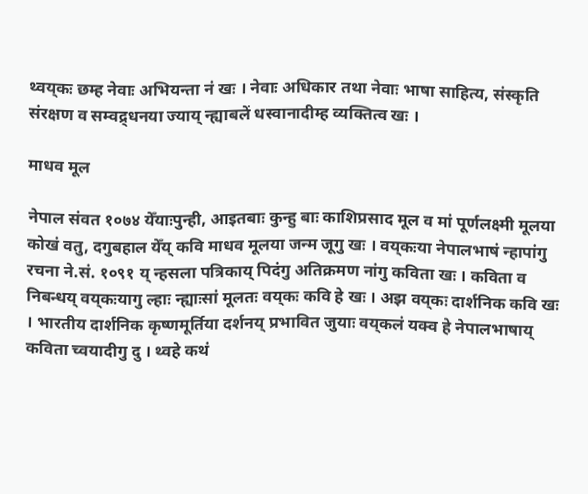थ्वय्‌कः छम्ह नेवाः अभियन्ता नं खः । नेवाः अधिकार तथा नेवाः भाषा साहित्य, संस्कृति संरक्षण व सम्वद्र्धनया ज्याय् न्ह्याबलें धस्वानादीम्ह व्यक्तित्व खः ।

माधव मूल

नेपाल संवत १०७४ येँयाःपुन्ही, आइतबाः कुन्हु बाः काशिप्रसाद मूल व मां पूर्णलक्ष्मी मूलया कोखं वतु, दगुबहाल येँय् कवि माधव मूलया जन्म जूगु खः । वय्‌कःया नेपालभाषं न्हापांगु रचना ने.सं. १०९१ य् न्हसला पत्रिकाय् पिदंगु अतिक्रमण नांगु कविता खः । कविता व निबन्धय् वय्‌कःयागु ल्हाः न्ह्याःसां मूलतः वय्‌कः कवि हे खः । अझ वय्‌कः दार्शनिक कवि खः । भारतीय दार्शनिक कृष्णमूर्तिया दर्शनय् प्रभावित जुयाः वय्‌कलं यक्व हे नेपालभाषाय् कविता च्वयादीगु दु । थ्वहे कथं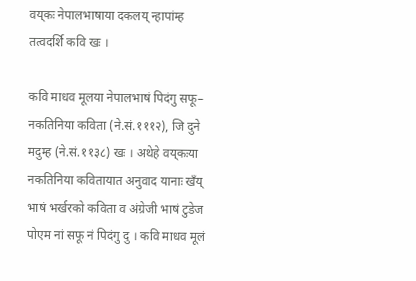वय्‌कः नेपालभाषाया दकलय् न्हापांम्ह तत्वदर्शि कवि खः ।

कवि माधव मूलया नेपालभाषं पिदंगु सफू– नकतिनिया कविता (ने.सं.१११२), जि दुने मदुम्ह (ने.सं.११३८) खः । अथेहे वय्‌कःया नकतिनिया कवितायात अनुवाद यानाः खँय् भाषं भर्खरको कविता व अंग्रेजी भाषं टुडेज पोएम नां सफू नं पिदंगु दु । कवि माधव मूलं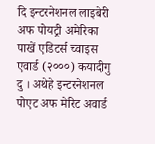दि इन्टरनेशनल लाइबेरी अफ पोयट्री अमेरिका पाखें एडिटर्स च्वाइस एवार्ड (२०००) कयादीगु दु । अथेहे इन्टरनेशनल पोएट अफ मेरिट अवार्ड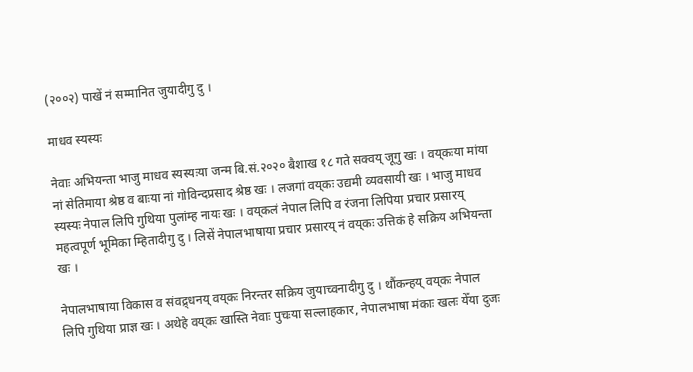(२००२) पाखें नं सम्मानित जुयादीगु दु ।

माधव स्यस्यः

नेवाः अभियन्ता भाजु माधव स्यस्यःया जन्म बि.सं.२०२० बैशाख १८ गते सक्वय् जूगु खः । वय्‌कःया मांया नां सेतिमाया श्रेष्ठ व बाःया नां गोविन्दप्रसाद श्रेष्ठ खः । लजगां वय्‌कः उद्यमी व्यवसायी खः । भाजु माधव स्यस्यः नेपाल लिपि गुथिया पुलांम्ह नायः खः । वय्‌कलं नेपाल लिपि व रंजना लिपिया प्रचार प्रसारय् महत्वपूर्ण भूमिका म्हितादीगु दु । लिसें नेपालभाषाया प्रचार प्रसारय् नं वय्‌कः उत्तिकं हे सक्रिय अभियन्ता खः ।

नेपालभाषाया विकास व संवद्र्धनय् वय्‌कः निरन्तर सक्रिय जुयाच्वनादीगु दु । थौंकन्हय् वय्‌कः नेपाल लिपि गुथिया प्राज्ञ खः । अथेहे वय्‌कः खास्ति नेवाः पुचःया सल्लाहकार, नेपालभाषा मंकाः खलः येँया दुजः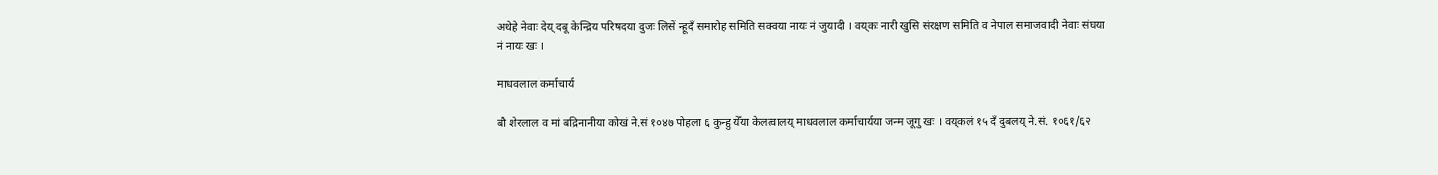अथेहे नेवाः देय् दबू केन्द्रिय परिषदया दुजः लिसें न्हूदँ समारोह समिति सक्वया नायः नं जुयादी । वय्‌कः नारी खुसि संरक्षण समिति व नेपाल समाजवादी नेवाः संघया नं नायः खः ।

माधवलाल कर्माचार्य

बौ शेरलाल व मां बद्रिनानीया कोखं ने.सं १०४७ पोहला ६ कुन्हु येँया केलत्वालय् माधवलाल कर्माचार्यया जन्म जूगु खः । वय्‌कलं १५ दँ दुबलय् ने.सं. १०६१/६२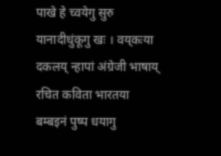पाखे हे च्वयेगु सुरु यानादीधुंकूगु खः । वय्‌कःया दकलय् न्हापां अंग्रेजी भाषाय् रचित कविता भारतया बम्बइनं पुष्प धयागु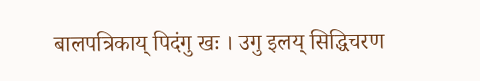बालपत्रिकाय् पिदंगु खः । उगु इलय् सिद्धिचरण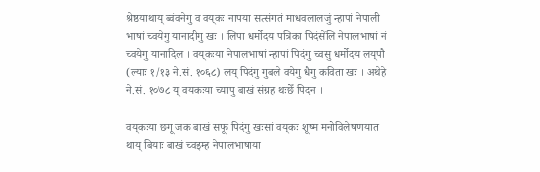श्रेष्ठयाथाय् ब्वंवनेगु व वय्‌कः नापया सत्संगतं माधवलालजुं न्हापां नेपाली भाषां च्वयेगु यानादीगु खः । लिपा धर्मोदय पत्रिका पिदंसेंलि नेपालभाषां नं च्वयेगु यानादिल । वय्‌कःया नेपालभाषां न्हापां पिदंगु च्वसु धर्मोदय लय्‌पौ (ल्याः १/१३ ने.सं. १०६८) लय् पिदंगु गुबले वयेगु धैगु कविता खः । अथेहे ने.सं. १०७८ य् वयकःया च्यापु बाखं संग्रह थःछेँ पिदन ।

वय्‌कःया छगू जक बाखं सफू पिदंगु खःसां वय्‌कः शूष्म मनोविलेषणयात थाय् बियाः बाखं च्वइम्ह नेपालभाषाया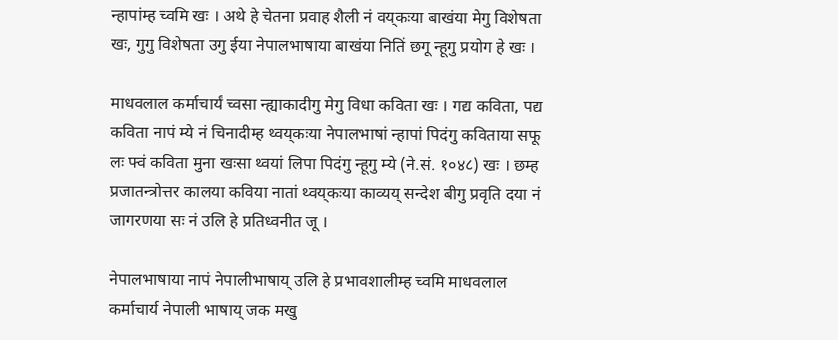न्हापांम्ह च्वमि खः । अथे हे चेतना प्रवाह शैली नं वय्‌कःया बाखंया मेगु विशेषता खः, गुगु विशेषता उगु ईया नेपालभाषाया बाखंया नितिं छगू न्हूगु प्रयोग हे खः ।

माधवलाल कर्माचार्यं च्वसा न्ह्याकादीगु मेगु विधा कविता खः । गद्य कविता, पद्य कविता नापं म्ये नं चिनादीम्ह थ्वय्‌कःया नेपालभाषां न्हापां पिदंगु कविताया सफू लः फ्वं कविता मुना खःसा थ्वयां लिपा पिदंगु न्हूगु म्ये (ने.सं. १०४८) खः । छम्ह प्रजातन्त्रोत्तर कालया कविया नातां थ्वय्‌कःया काव्यय् सन्देश बीगु प्रवृति दया नं जागरणया सः नं उलि हे प्रतिध्वनीत जू ।

नेपालभाषाया नापं नेपालीभाषाय् उलि हे प्रभावशालीम्ह च्वमि माधवलाल कर्माचार्य नेपाली भाषाय् जक मखु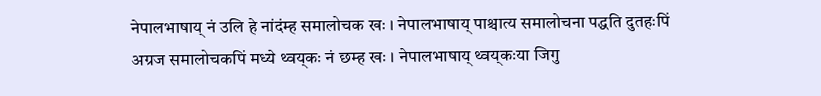नेपालभाषाय् नं उलि हे नांदंम्ह समालोचक खः । नेपालभाषाय् पाश्चात्य समालोचना पद्धति दुतहःपिं अग्रज समालोचकपिं मध्ये थ्वय्‌कः नं छम्ह खः । नेपालभाषाय् थ्वय्‌कःया जिगु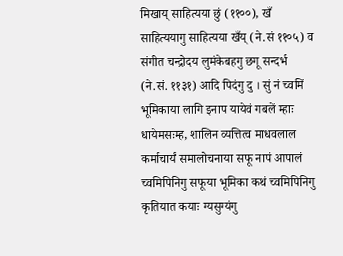मिखाय् साहित्यया छुं (११००), खँ साहित्ययागु साहित्यया खँय् (ने.सं ११०५) व संगीत चन्द्रोदय लुमंकेबहगु छगू सन्दर्भ (ने.सं. ११३१) आदि पिदंगु दु । सुं नं च्वमिं भूमिकाया लागि इनाप यायेवं गबलें म्हाः धायेमसःम्ह, शालिन व्यत्तित्व माधवलाल कर्माचार्यं समालोचनाया सफू नापं आपालं च्वमिपिनिगु सफूया भूमिका कथं च्वमिपिनिगु कृतियात कयाः ग्यसुग्यंगु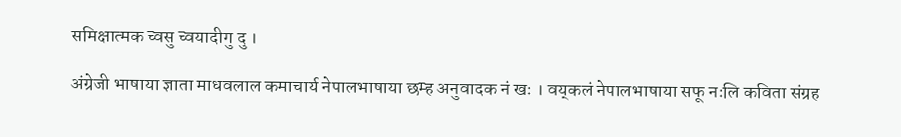समिक्षात्मक च्वसु च्वयादीगु दु ।

अंग्रेजी भाषाया ज्ञाता माधवलाल कमाचार्य नेपालभाषाया छम्ह अनुवादक नं खः । वय्‌कलं नेपालभाषाया सफू नःलि कविता संग्रह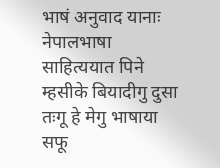भाषं अनुवाद यानाः नेपालभाषा साहित्ययात पिने म्हसीके बियादीगु दुसा तःगू हे मेगु भाषाया सफू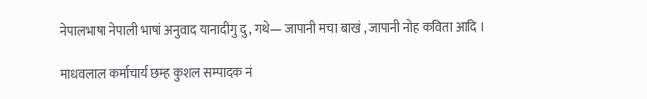नेपालभाषा नेपाली भाषां अनुवाद यानादीगु दु, गथे— जापानी मचा बाखं , जापानी नोह कविता आदि ।

माधवलाल कर्माचार्य छम्ह कुशल सम्पादक नं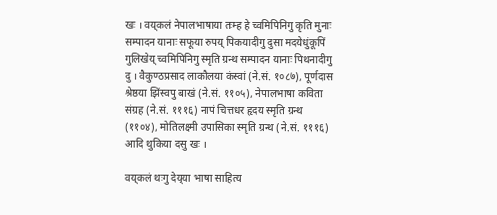खः । वय्‌कलं नेपालभाषाया तःम्ह हे च्वमिपिनिगु कृति मुनाः सम्पादन यानाः सफूया रुपय् पिकयादीगु दुसा मदयेधुंकूपिं गुलिखेय् च्वमिपिनिगु स्मृति ग्रन्थ सम्पादन यानाः पिथनादीगु दु । वैकुण्ठप्रसाद लाकौलया कंस्वां (ने.सं. १०८७), पूर्णदास श्रेष्ठया झिंस्वपु बाखं (ने.सं. ११०५), नेपालभाषा कविता संग्रह (ने.सं. १११६) नापं चित्तधर हृदय स्मृति ग्रन्थ (११०४), मोतिलक्ष्मी उपासिका स्मृति ग्रन्थ (ने.सं. १११६) आदि थुकिया दसु खः ।

वय्‌कलं थःगु देय्‌या भाषा साहित्य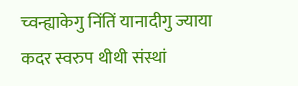च्वन्ह्याकेगु निंतिं यानादीगु ज्याया कदर स्वरुप थीथी संस्थां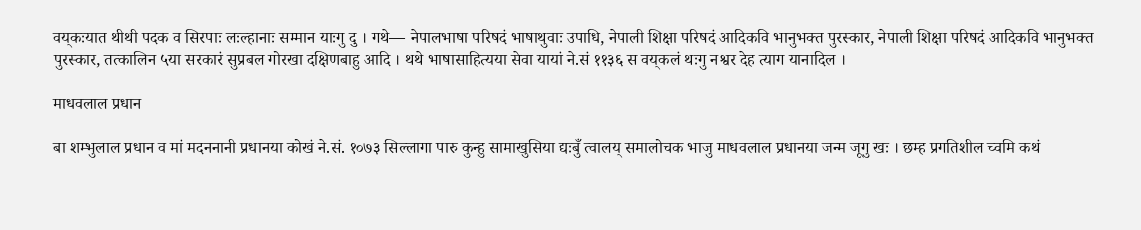वय्‌कःयात थीथी पदक व सिरपाः लःल्हानाः सम्मान याःगु दु । गथे— नेपालभाषा परिषदं भाषाथुवाः उपाधि, नेपाली शिक्षा परिषदं आदिकवि भानुभक्त पुरस्कार, नेपाली शिक्षा परिषदं आदिकवि भानुभक्त पुरस्कार, तत्कालिन ५या सरकारं सुप्रबल गोरखा दक्षिणबाहु आदि । थथे भाषासाहित्यया सेवा यायां ने.सं ११३६ स वय्‌कलं थःगु नश्वर देह त्याग यानादिल ।

माधवलाल प्रधान

बा शम्भुलाल प्रधान व मां मदननानी प्रधानया कोखं ने.सं. १०७३ सिल्लागा पारु कुन्हु सामाखुसिया द्यःबुँ त्वालय् समालोचक भाजु माधवलाल प्रधानया जन्म जूगु खः । छम्ह प्रगतिशील च्वमि कथं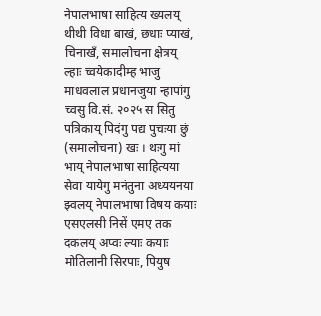नेपालभाषा साहित्य ख्यलय् थीथी विधा बाखं, छधाः प्याखं, चिनाखँ, समालोचना क्षेत्रय् ल्हाः च्वयेकादीम्ह भाजु माधवलाल प्रधानजुया न्हापांगु च्वसु वि.सं. २०२५ स सितु पत्रिकाय् पिदंगु पद्य पुचःया छुं (समालोचना) खः । थःगु मां भाय् नेपालभाषा साहित्यया सेवा यायेगु मनंतुना अध्ययनया झ्वलय् नेपालभाषा विषय कयाः एसएलसी निसें एमए तक दकलय् अप्वः ल्याः कयाः मोतिलानी सिरपाः, पियुष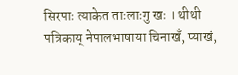सिरपाः त्याकेत ताःलाःगु खः । थीथी पत्रिकाय् नेपालभाषाया चिनाखँ, प्याखं,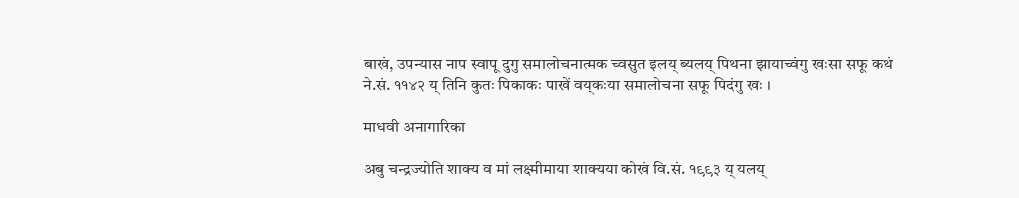बाखं, उपन्यास नाप स्वापू दुगु समालोचनात्मक च्वसुत इलय् ब्यलय् पिथना झायाच्वंगु खःसा सफू कथं ने.सं. ११४२ य् तिनि कुतः पिकाकः पाखें वय्‌कःया समालोचना सफू पिदंगु खः ।

माधवी अनागारिका

अबु चन्द्रज्योति शाक्य व मां लक्ष्मीमाया शाक्यया कोखं वि.सं. १९९३ य् यलय्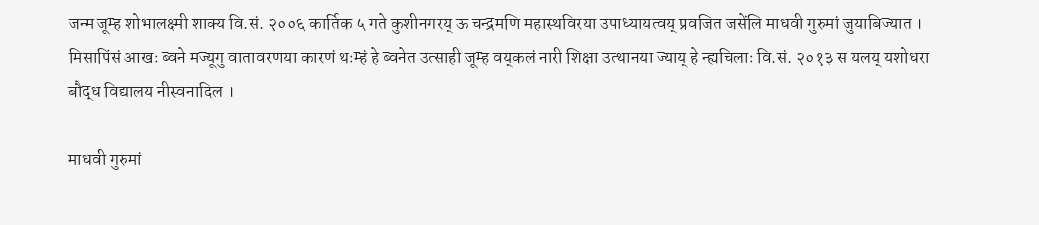जन्म जूम्ह शोभालक्ष्मी शाक्य वि.सं. २००६ कार्तिक ५ गते कुशीनगरय् ऊ चन्द्रमणि महास्थविरया उपाध्यायत्वय् प्रवजित जसेंलि माधवी गुरुमां जुयाबिज्यात । मिसापिंसं आखः ब्वने मज्यूगु वातावरणया कारणं थःम्हं हे ब्वनेत उत्साही जूम्ह वय्‌कलं नारी शिक्षा उत्थानया ज्याय् हे न्ह्यचिलाः वि.सं. २०१३ स यलय् यशोधरा बौद्ध विद्यालय नीस्वनादिल ।

माधवी गुरुमां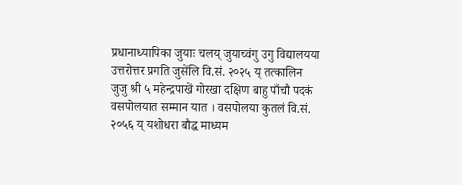प्रधानाध्यापिका जुयाः चलय् जुयाच्वंगु उगु विद्यालयया उत्तरोत्तर प्रगति जुसेंलि वि.सं. २०२५ य् तत्कालिन जुजु श्री ५ महेन्द्रपाखें गोरखा दक्षिण बाहु पाँचौ पदकं वसपोलयात सम्मान यात । वसपोलया कुतलं वि.सं. २०५६ य् यशोधरा बौद्ध माध्यम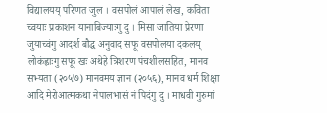विद्यालयय् परिणत जुल । वसपोलं आपालं लेख, कविता च्वयाः प्रकाशन यानाबिज्याःगु दु । मिसा जातिया प्रेरणा जुयाच्वंगु आदर्श बौद्ध अनुवाद सफू वसपोलया दकलय् लोकंह्वाःगु सफू खः अथेहे त्रिशरण पंचशीलसहित, मानव सभ्यता (२०५७) मानवमय ज्ञान (२०५६), मानव धर्म शिक्षा आदि मेरोआत्मकथा नेपालभासं नं पिदंगु दु । माधवी गुरुमां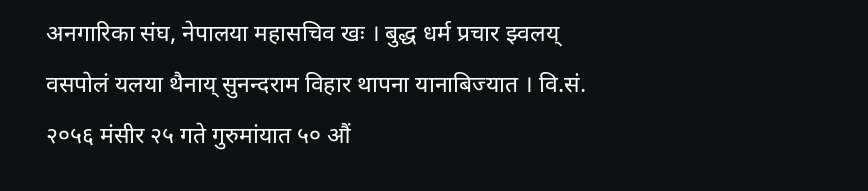अनगारिका संघ, नेपालया महासचिव खः । बुद्ध धर्म प्रचार झ्वलय् वसपोलं यलया थैनाय् सुनन्दराम विहार थापना यानाबिज्यात । वि.सं. २०५६ मंसीर २५ गते गुरुमांयात ५० औं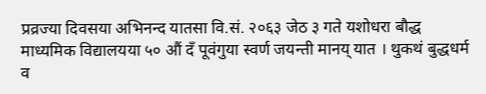प्रव्रज्या दिवसया अभिनन्द यातसा वि.सं. २०६३ जेठ ३ गते यशोधरा बौद्ध माध्यमिक विद्यालयया ५० औं दँ पूवंगुया स्वर्ण जयन्ती मानय् यात । थुकथं बुद्धधर्म व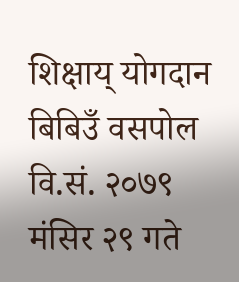शिक्षाय् योगदान बिबिउँ वसपोल वि.सं. २०७९ मंसिर २९ गते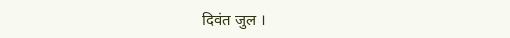दिवंत जुल ।